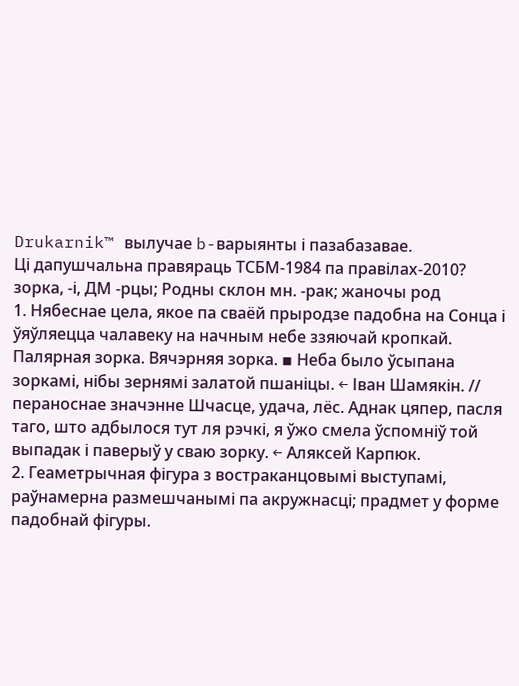Drukarnik™ вылучае b-варыянты і пазабазавае.
Ці дапушчальна правяраць ТСБМ-1984 па правілах-2010?
зорка, -і, ДМ -рцы; Родны склон мн. -рак; жаночы род
1. Нябеснае цела, якое па сваёй прыродзе падобна на Сонца і ўяўляецца чалавеку на начным небе ззяючай кропкай. Палярная зорка. Вячэрняя зорка. ▪ Неба было ўсыпана зоркамі, нібы зернямі залатой пшаніцы. ← Іван Шамякін. // пераноснае значэнне Шчасце, удача, лёс. Аднак цяпер, пасля таго, што адбылося тут ля рэчкі, я ўжо смела ўспомніў той выпадак і паверыў у сваю зорку. ← Аляксей Карпюк.
2. Геаметрычная фігура з востраканцовымі выступамі, раўнамерна размешчанымі па акружнасці; прадмет у форме падобнай фігуры.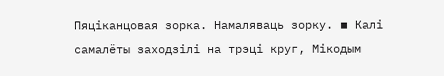Пяціканцовая зорка. Намаляваць зорку. ▪ Калі самалёты заходзілі на трэці круг, Мікодым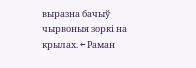выразна бачыў чырвоныя зоркі на крылах. ← Раман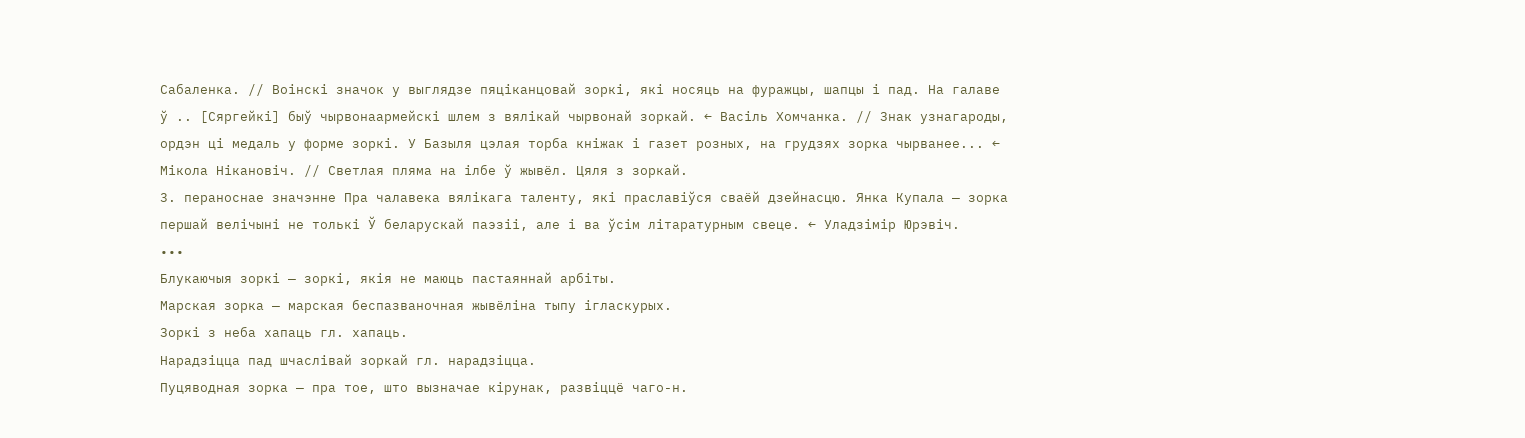Сабаленка. // Воінскі значок у выглядзе пяціканцовай зоркі, які носяць на фуражцы, шапцы і пад. На галаве ў .. [Сяргейкі] быў чырвонаармейскі шлем з вялікай чырвонай зоркай. ← Васіль Хомчанка. // Знак узнагароды, ордэн ці медаль у форме зоркі. У Базыля цэлая торба кніжак і газет розных, на грудзях зорка чырванее... ← Мікола Нікановіч. // Светлая пляма на ілбе ў жывёл. Цяля з зоркай.
3. пераноснае значэнне Пра чалавека вялікага таленту, які праславіўся сваёй дзейнасцю. Янка Купала — зорка першай велічыні не толькі Ў беларускай паэзіі, але і ва ўсім літаратурным свеце. ← Уладзімір Юрэвіч.
•••
Блукаючыя зоркі — зоркі, якія не маюць пастаяннай арбіты.
Марская зорка — марская беспазваночная жывёліна тыпу ігласкурых.
Зоркі з неба хапаць гл. хапаць.
Нарадзіцца пад шчаслівай зоркай гл. нарадзіцца.
Пуцяводная зорка — пра тое, што вызначае кірунак, развіццё чаго-н.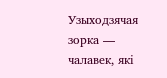Узыходзячая зорка — чалавек, які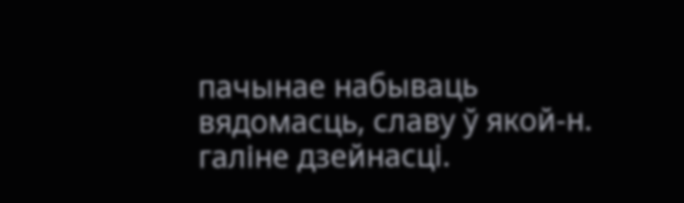пачынае набываць вядомасць, славу ў якой-н. галіне дзейнасці.